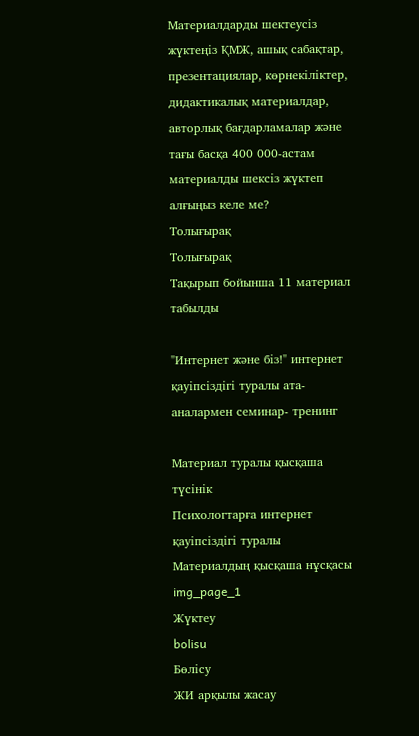Материалдарды шектеусіз жүктеңіз ҚМЖ, ашық сабақтар, презентациялар, көрнекіліктер, дидактикалық материалдар, авторлық бағдарламалар және тағы басқа 400 000-астам материалды шексіз жүктеп алғыңыз келе ме?
Толығырақ
Толығырақ
Тақырып бойынша 11 материал табылды

"Интернет және біз!" интернет қауіпсіздігі туралы ата-аналармен семинар- тренинг

Материал туралы қысқаша түсінік
Психологтарға интернет қауіпсіздігі туралы
Материалдың қысқаша нұсқасы
img_page_1
Жүктеу
bolisu
Бөлісу
ЖИ арқылы жасау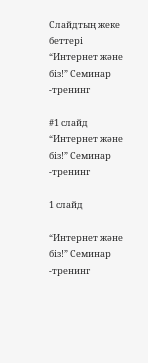Слайдтың жеке беттері
“Интернет және біз!” Семинар -тренинг

#1 слайд
“Интернет және біз!” Семинар -тренинг

1 слайд

“Интернет және біз!” Семинар -тренинг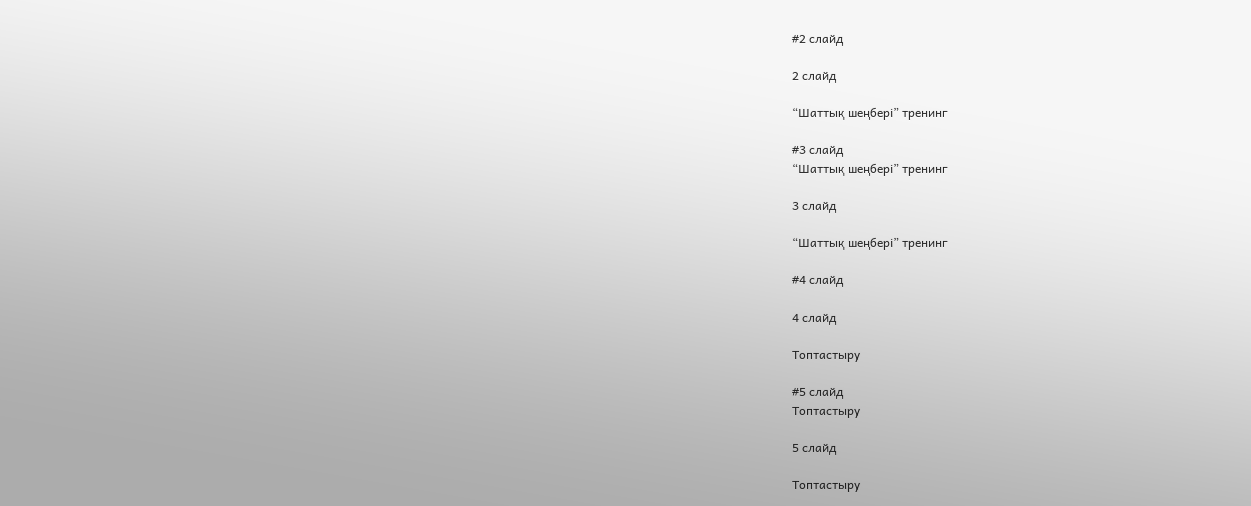#2 слайд

2 слайд

“Шаттық шеңбері” тренинг

#3 слайд
“Шаттық шеңбері” тренинг

3 слайд

“Шаттық шеңбері” тренинг

#4 слайд

4 слайд

Топтастыру

#5 слайд
Топтастыру

5 слайд

Топтастыру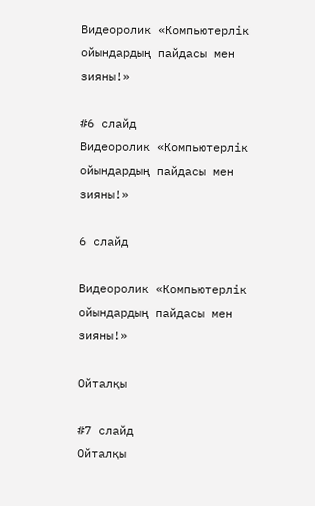Видеоролик «Компьютерлік ойындардың пайдасы мен зияны!»

#6 слайд
Видеоролик «Компьютерлік ойындардың пайдасы мен зияны!»

6 слайд

Видеоролик «Компьютерлік ойындардың пайдасы мен зияны!»

Ойталқы

#7 слайд
Ойталқы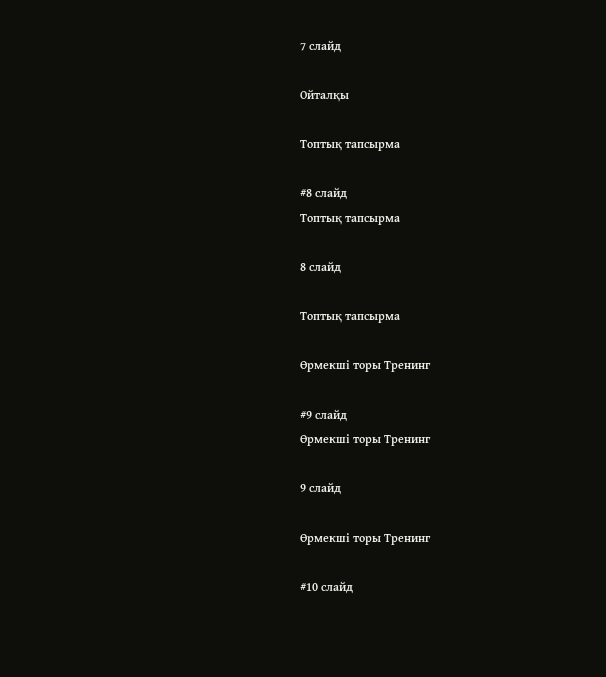7 слайд

Ойталқы

Топтық тапсырма

#8 слайд
Топтық тапсырма

8 слайд

Топтық тапсырма

Өрмекші торы Тренинг

#9 слайд
Өрмекші торы Тренинг

9 слайд

Өрмекші торы Тренинг

#10 слайд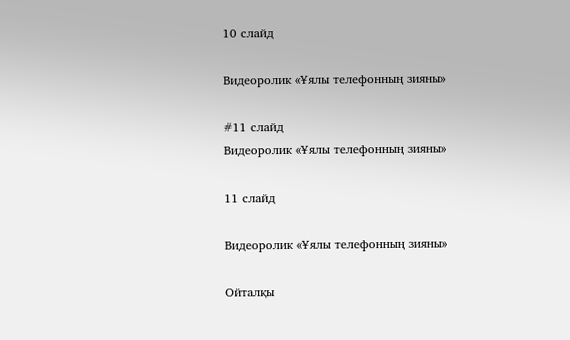10 слайд

Видеоролик «Ұялы телефонның зияны»

#11 слайд
Видеоролик «Ұялы телефонның зияны»

11 слайд

Видеоролик «Ұялы телефонның зияны»

Ойталқы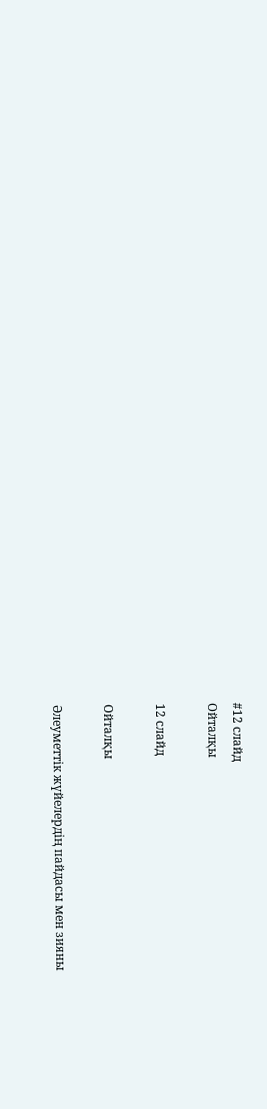#12 слайд
Ойталқы

12 слайд

Ойталқы

Әлеуметтік жүйелердің пайдасы мен зияны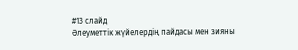#13 слайд
Әлеуметтік жүйелердің пайдасы мен зияны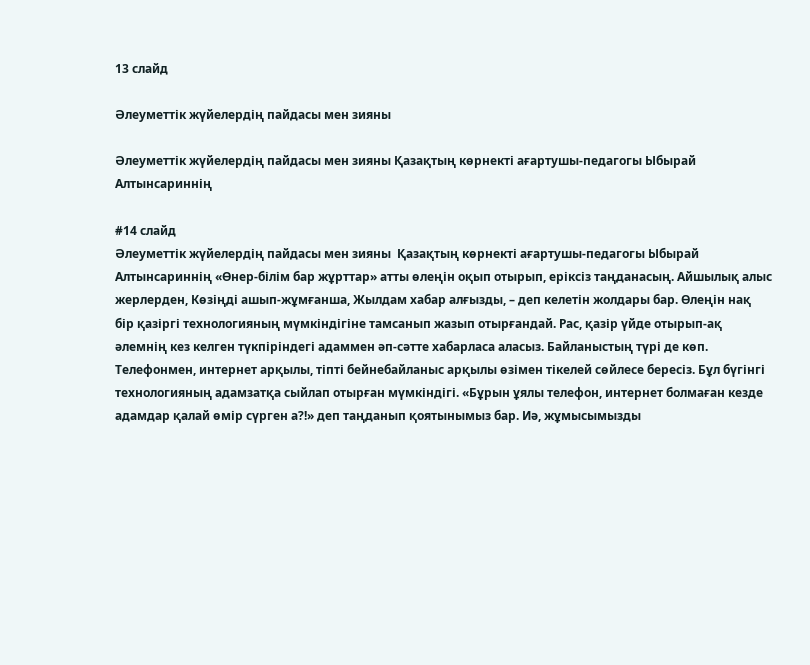13 слайд

Әлеуметтік жүйелердің пайдасы мен зияны

Әлеуметтік жүйелердің пайдасы мен зияны Қазақтың көрнекті ағартушы-педагогы Ыбырай Алтынсариннің

#14 слайд
Әлеуметтік жүйелердің пайдасы мен зияны  Қазақтың көрнекті ағартушы-педагогы Ыбырай Алтынсариннің «Өнер-білім бар жұрттар» атты өлеңін оқып отырып, еріксіз таңданасың. Айшылық алыс жерлерден, Көзіңді ашып-жұмғанша, Жылдам хабар алғызды, – деп келетін жолдары бар. Өлеңін нақ бір қазіргі технологияның мүмкіндігіне тамсанып жазып отырғандай. Рас, қазір үйде отырып-ақ әлемнің кез келген түкпіріндегі адаммен әп-сәтте хабарласа аласыз. Байланыстың түрі де көп. Телефонмен, интернет арқылы, тіпті бейнебайланыс арқылы өзімен тікелей сөйлесе бересіз. Бұл бүгінгі технологияның адамзатқа сыйлап отырған мүмкіндігі. «Бұрын ұялы телефон, интернет болмаған кезде адамдар қалай өмір сүрген а?!» деп таңданып қоятынымыз бар. Иә, жұмысымызды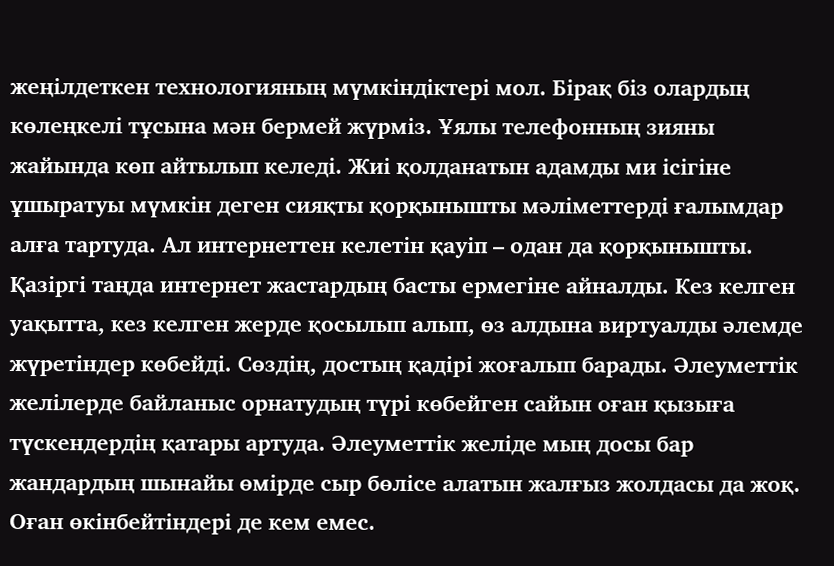жеңілдеткен технологияның мүмкіндіктері мол. Бірақ біз олардың көлеңкелі тұсына мән бермей жүрміз. Ұялы телефонның зияны жайында көп айтылып келеді. Жиі қолданатын адамды ми ісігіне ұшыратуы мүмкін деген сияқты қорқынышты мәліметтерді ғалымдар алға тартуда. Ал интернеттен келетін қауіп – одан да қорқынышты. Қазіргі таңда интернет жастардың басты ермегіне айналды. Кез келген уақытта, кез келген жерде қосылып алып, өз алдына виртуалды әлемде жүретіндер көбейді. Сөздің, достың қадірі жоғалып барады. Әлеуметтік желілерде байланыс орнатудың түрі көбейген сайын оған қызыға түскендердің қатары артуда. Әлеуметтік желіде мың досы бар жандардың шынайы өмірде сыр бөлісе алатын жалғыз жолдасы да жоқ. Оған өкінбейтіндері де кем емес.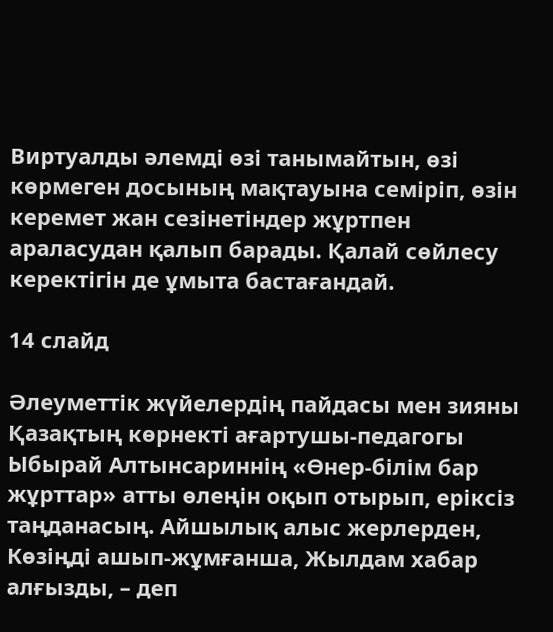Виртуалды әлемді өзі танымайтын, өзі көрмеген досының мақтауына семіріп, өзін керемет жан сезінетіндер жұртпен араласудан қалып барады. Қалай сөйлесу керектігін де ұмыта бастағандай.

14 слайд

Әлеуметтік жүйелердің пайдасы мен зияны  Қазақтың көрнекті ағартушы-педагогы Ыбырай Алтынсариннің «Өнер-білім бар жұрттар» атты өлеңін оқып отырып, еріксіз таңданасың. Айшылық алыс жерлерден, Көзіңді ашып-жұмғанша, Жылдам хабар алғызды, – деп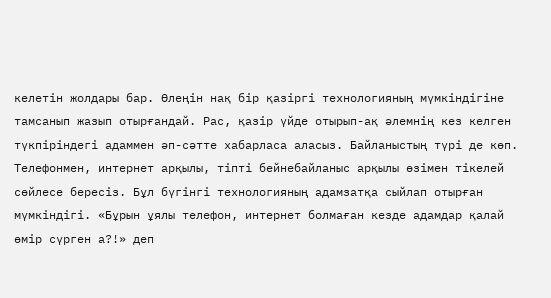келетін жолдары бар. Өлеңін нақ бір қазіргі технологияның мүмкіндігіне тамсанып жазып отырғандай. Рас, қазір үйде отырып-ақ әлемнің кез келген түкпіріндегі адаммен әп-сәтте хабарласа аласыз. Байланыстың түрі де көп. Телефонмен, интернет арқылы, тіпті бейнебайланыс арқылы өзімен тікелей сөйлесе бересіз. Бұл бүгінгі технологияның адамзатқа сыйлап отырған мүмкіндігі. «Бұрын ұялы телефон, интернет болмаған кезде адамдар қалай өмір сүрген а?!» деп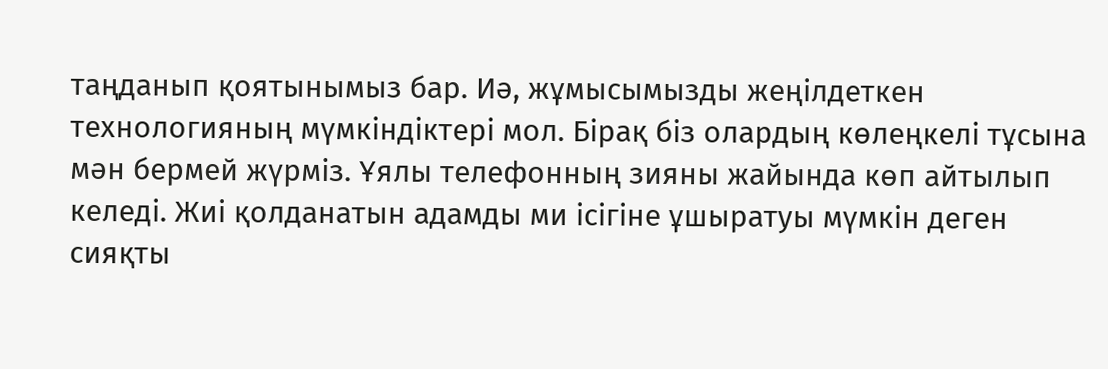таңданып қоятынымыз бар. Иә, жұмысымызды жеңілдеткен технологияның мүмкіндіктері мол. Бірақ біз олардың көлеңкелі тұсына мән бермей жүрміз. Ұялы телефонның зияны жайында көп айтылып келеді. Жиі қолданатын адамды ми ісігіне ұшыратуы мүмкін деген сияқты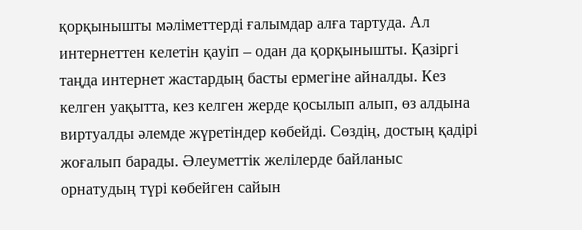қорқынышты мәліметтерді ғалымдар алға тартуда. Ал интернеттен келетін қауіп – одан да қорқынышты. Қазіргі таңда интернет жастардың басты ермегіне айналды. Кез келген уақытта, кез келген жерде қосылып алып, өз алдына виртуалды әлемде жүретіндер көбейді. Сөздің, достың қадірі жоғалып барады. Әлеуметтік желілерде байланыс орнатудың түрі көбейген сайын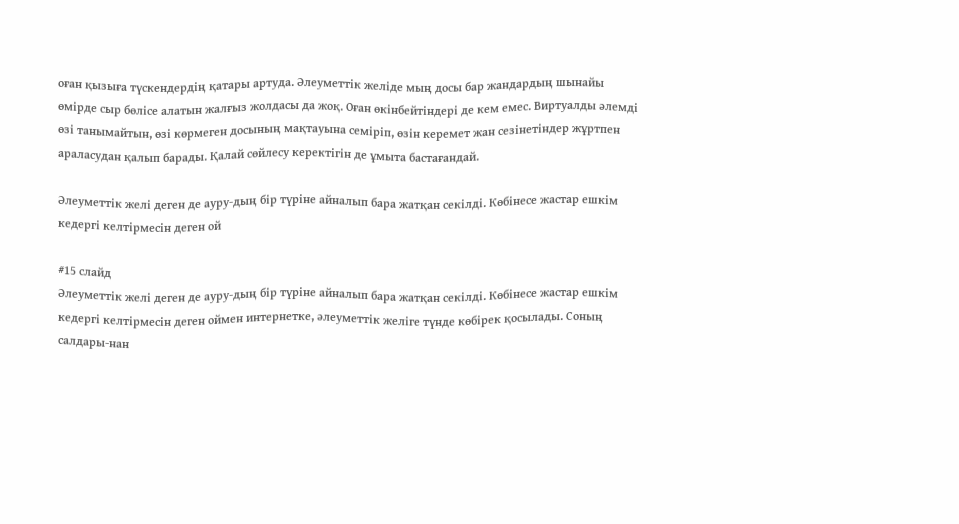оған қызыға түскендердің қатары артуда. Әлеуметтік желіде мың досы бар жандардың шынайы өмірде сыр бөлісе алатын жалғыз жолдасы да жоқ. Оған өкінбейтіндері де кем емес. Виртуалды әлемді өзі танымайтын, өзі көрмеген досының мақтауына семіріп, өзін керемет жан сезінетіндер жұртпен араласудан қалып барады. Қалай сөйлесу керектігін де ұмыта бастағандай.

Әлеуметтік желі деген де ауру-дың бір түріне айналып бара жатқан секілді. Көбінесе жастар ешкім кедергі келтірмесін деген ой

#15 слайд
Әлеуметтік желі деген де ауру-дың бір түріне айналып бара жатқан секілді. Көбінесе жастар ешкім кедергі келтірмесін деген оймен интернетке, әлеуметтік желіге түнде көбірек қосылады. Соның салдары-нан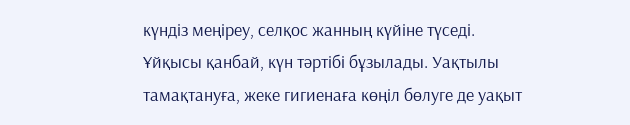күндіз меңіреу, селқос жанның күйіне түседі. Ұйқысы қанбай, күн тәртібі бұзылады. Уақтылы тамақтануға, жеке гигиенаға көңіл бөлуге де уақыт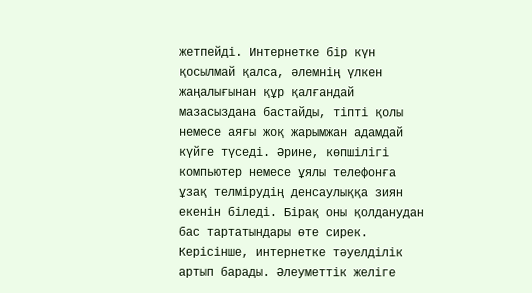жетпейді. Интернетке бір күн қосылмай қалса, әлемнің үлкен жаңалығынан құр қалғандай мазасыздана бастайды, тіпті қолы немесе аяғы жоқ жарымжан адамдай күйге түседі. Әрине, көпшілігі компьютер немесе ұялы телефонға ұзақ телмірудің денсаулыққа зиян екенін біледі. Бірақ оны қолданудан бас тартатындары өте сирек. Керісінше, интернетке тәуелділік артып барады. Әлеуметтік желіге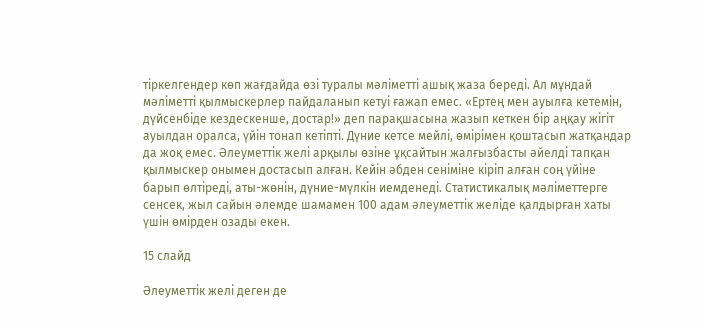тіркелгендер көп жағдайда өзі туралы мәліметті ашық жаза береді. Ал мұндай мәліметті қылмыскерлер пайдаланып кетуі ғажап емес. «Ертең мен ауылға кетемін, дүйсенбіде кездескенше, достар!» деп парақшасына жазып кеткен бір аңқау жігіт ауылдан оралса, үйін тонап кетіпті. Дүние кетсе мейлі, өмірімен қоштасып жатқандар да жоқ емес. Әлеуметтік желі арқылы өзіне ұқсайтын жалғызбасты әйелді тапқан қылмыскер онымен достасып алған. Кейін әбден сеніміне кіріп алған соң үйіне барып өлтіреді, аты-жөнін, дүние-мүлкін иемденеді. Статистикалық мәліметтерге сенсек, жыл сайын әлемде шамамен 100 адам әлеуметтік желіде қалдырған хаты үшін өмірден озады екен.

15 слайд

Әлеуметтік желі деген де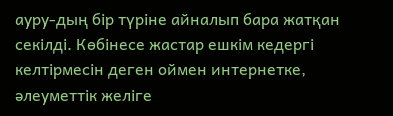ауру-дың бір түріне айналып бара жатқан секілді. Көбінесе жастар ешкім кедергі келтірмесін деген оймен интернетке, әлеуметтік желіге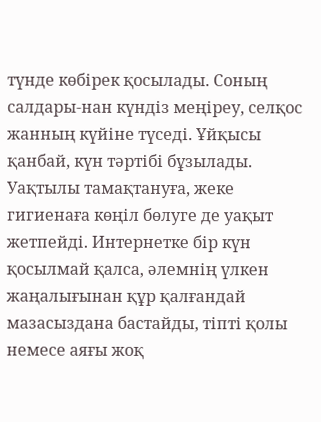түнде көбірек қосылады. Соның салдары-нан күндіз меңіреу, селқос жанның күйіне түседі. Ұйқысы қанбай, күн тәртібі бұзылады. Уақтылы тамақтануға, жеке гигиенаға көңіл бөлуге де уақыт жетпейді. Интернетке бір күн қосылмай қалса, әлемнің үлкен жаңалығынан құр қалғандай мазасыздана бастайды, тіпті қолы немесе аяғы жоқ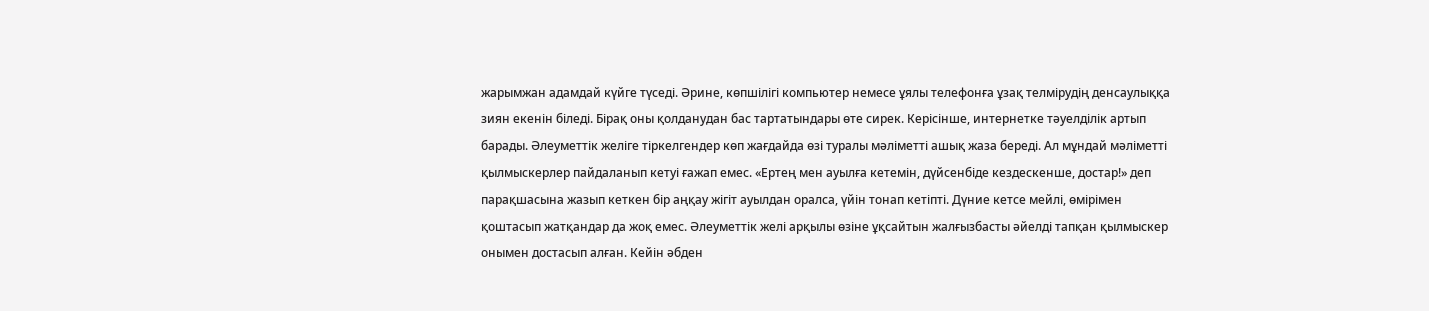жарымжан адамдай күйге түседі. Әрине, көпшілігі компьютер немесе ұялы телефонға ұзақ телмірудің денсаулыққа зиян екенін біледі. Бірақ оны қолданудан бас тартатындары өте сирек. Керісінше, интернетке тәуелділік артып барады. Әлеуметтік желіге тіркелгендер көп жағдайда өзі туралы мәліметті ашық жаза береді. Ал мұндай мәліметті қылмыскерлер пайдаланып кетуі ғажап емес. «Ертең мен ауылға кетемін, дүйсенбіде кездескенше, достар!» деп парақшасына жазып кеткен бір аңқау жігіт ауылдан оралса, үйін тонап кетіпті. Дүние кетсе мейлі, өмірімен қоштасып жатқандар да жоқ емес. Әлеуметтік желі арқылы өзіне ұқсайтын жалғызбасты әйелді тапқан қылмыскер онымен достасып алған. Кейін әбден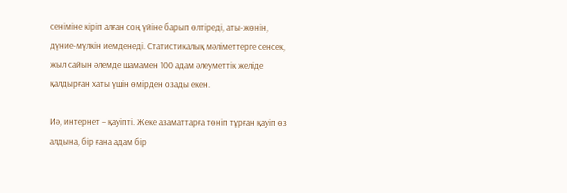сеніміне кіріп алған соң үйіне барып өлтіреді, аты-жөнін, дүние-мүлкін иемденеді. Статистикалық мәліметтерге сенсек, жыл сайын әлемде шамамен 100 адам әлеуметтік желіде қалдырған хаты үшін өмірден озады екен.

Иә, интернет – қауіпті. Жеке азаматтарға төніп тұрған қауіп өз алдына, бір ғана адам бір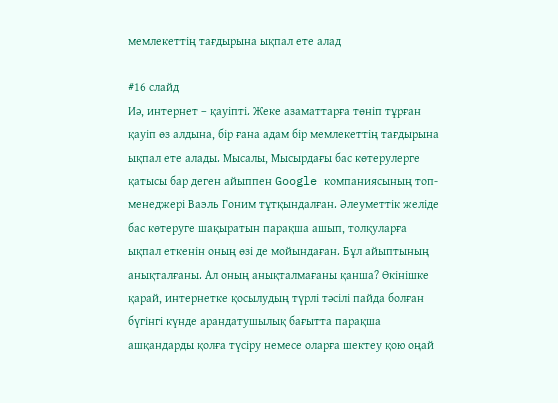мемлекеттің тағдырына ықпал ете алад

#16 слайд
Иә, интернет – қауіпті. Жеке азаматтарға төніп тұрған қауіп өз алдына, бір ғана адам бір мемлекеттің тағдырына ықпал ете алады. Мысалы, Мысырдағы бас көтерулерге қатысы бар деген айыппен Google компаниясының топ-менеджері Ваэль Гоним тұтқындалған. Әлеуметтік желіде бас көтеруге шақыратын парақша ашып, толқуларға ықпал еткенін оның өзі де мойындаған. Бұл айыптының анықталғаны. Ал оның анықталмағаны қанша? Өкінішке қарай, интернетке қосылудың түрлі тәсілі пайда болған бүгінгі күнде арандатушылық бағытта парақша ашқандарды қолға түсіру немесе оларға шектеу қою оңай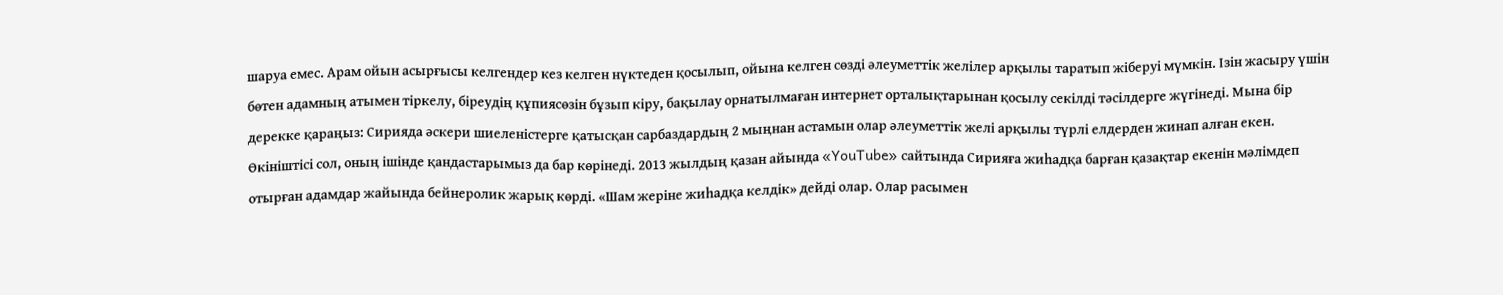шаруа емес. Арам ойын асырғысы келгендер кез келген нүктеден қосылып, ойына келген сөзді әлеуметтік желілер арқылы таратып жіберуі мүмкін. Ізін жасыру үшін бөтен адамның атымен тіркелу, біреудің құпиясөзін бұзып кіру, бақылау орнатылмаған интернет орталықтарынан қосылу секілді тәсілдерге жүгінеді. Мына бір дерекке қараңыз: Сирияда әскери шиеленістерге қатысқан сарбаздардың 2 мыңнан астамын олар әлеуметтік желі арқылы түрлі елдерден жинап алған екен. Өкініштісі сол, оның ішінде қандастарымыз да бар көрінеді. 2013 жылдың қазан айында «YouTube» сайтында Сирияға жиһадқа барған қазақтар екенін мәлімдеп отырған адамдар жайында бейнеролик жарық көрді. «Шам жеріне жиһадқа келдік» дейді олар. Олар расымен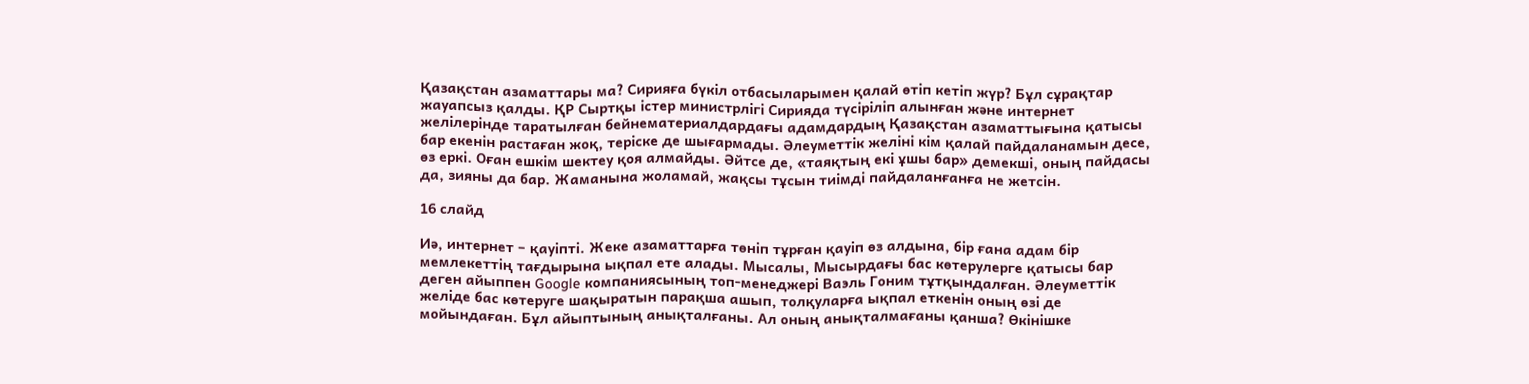Қазақстан азаматтары ма? Сирияға бүкіл отбасыларымен қалай өтіп кетіп жүр? Бұл сұрақтар жауапсыз қалды. ҚР Сыртқы істер министрлігі Сирияда түсіріліп алынған және интернет желілерінде таратылған бейнематериалдардағы адамдардың Қазақстан азаматтығына қатысы бар екенін растаған жоқ, теріске де шығармады. Әлеуметтік желіні кім қалай пайдаланамын десе, өз еркі. Оған ешкім шектеу қоя алмайды. Әйтсе де, «таяқтың екі ұшы бар» демекші, оның пайдасы да, зияны да бар. Жаманына жоламай, жақсы тұсын тиімді пайдаланғанға не жетсін.

16 слайд

Иә, интернет – қауіпті. Жеке азаматтарға төніп тұрған қауіп өз алдына, бір ғана адам бір мемлекеттің тағдырына ықпал ете алады. Мысалы, Мысырдағы бас көтерулерге қатысы бар деген айыппен Google компаниясының топ-менеджері Ваэль Гоним тұтқындалған. Әлеуметтік желіде бас көтеруге шақыратын парақша ашып, толқуларға ықпал еткенін оның өзі де мойындаған. Бұл айыптының анықталғаны. Ал оның анықталмағаны қанша? Өкінішке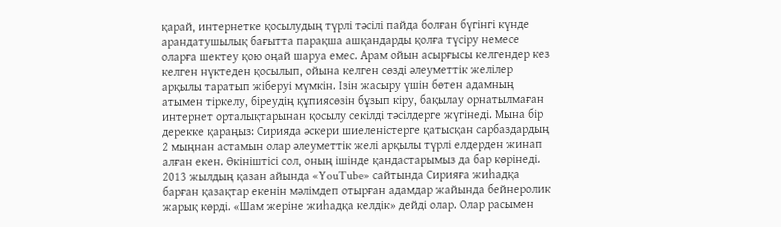қарай, интернетке қосылудың түрлі тәсілі пайда болған бүгінгі күнде арандатушылық бағытта парақша ашқандарды қолға түсіру немесе оларға шектеу қою оңай шаруа емес. Арам ойын асырғысы келгендер кез келген нүктеден қосылып, ойына келген сөзді әлеуметтік желілер арқылы таратып жіберуі мүмкін. Ізін жасыру үшін бөтен адамның атымен тіркелу, біреудің құпиясөзін бұзып кіру, бақылау орнатылмаған интернет орталықтарынан қосылу секілді тәсілдерге жүгінеді. Мына бір дерекке қараңыз: Сирияда әскери шиеленістерге қатысқан сарбаздардың 2 мыңнан астамын олар әлеуметтік желі арқылы түрлі елдерден жинап алған екен. Өкініштісі сол, оның ішінде қандастарымыз да бар көрінеді. 2013 жылдың қазан айында «YouTube» сайтында Сирияға жиһадқа барған қазақтар екенін мәлімдеп отырған адамдар жайында бейнеролик жарық көрді. «Шам жеріне жиһадқа келдік» дейді олар. Олар расымен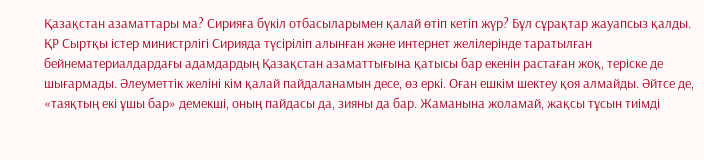Қазақстан азаматтары ма? Сирияға бүкіл отбасыларымен қалай өтіп кетіп жүр? Бұл сұрақтар жауапсыз қалды. ҚР Сыртқы істер министрлігі Сирияда түсіріліп алынған және интернет желілерінде таратылған бейнематериалдардағы адамдардың Қазақстан азаматтығына қатысы бар екенін растаған жоқ, теріске де шығармады. Әлеуметтік желіні кім қалай пайдаланамын десе, өз еркі. Оған ешкім шектеу қоя алмайды. Әйтсе де, «таяқтың екі ұшы бар» демекші, оның пайдасы да, зияны да бар. Жаманына жоламай, жақсы тұсын тиімді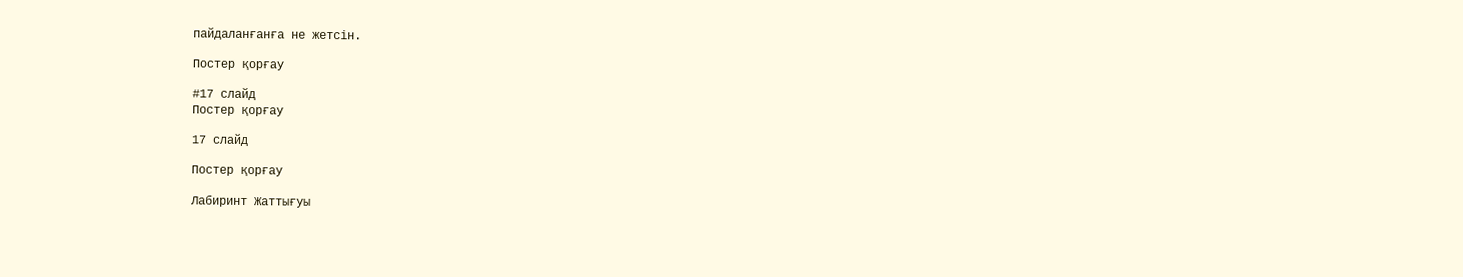пайдаланғанға не жетсін.

Постер қорғау

#17 слайд
Постер қорғау

17 слайд

Постер қорғау

Лабиринт Жаттығуы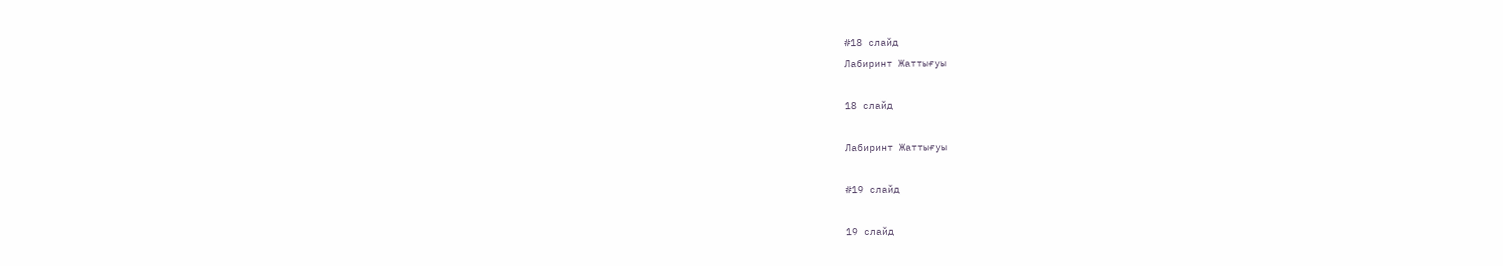#18 слайд
Лабиринт Жаттығуы

18 слайд

Лабиринт Жаттығуы

#19 слайд

19 слайд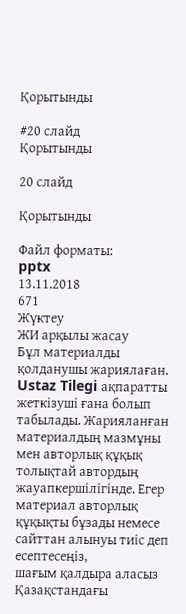Қорытынды

#20 слайд
Қорытынды

20 слайд

Қорытынды

Файл форматы:
pptx
13.11.2018
671
Жүктеу
ЖИ арқылы жасау
Бұл материалды қолданушы жариялаған. Ustaz Tilegi ақпаратты жеткізуші ғана болып табылады. Жарияланған материалдың мазмұны мен авторлық құқық толықтай автордың жауапкершілігінде. Егер материал авторлық құқықты бұзады немесе сайттан алынуы тиіс деп есептесеңіз,
шағым қалдыра аласыз
Қазақстандағы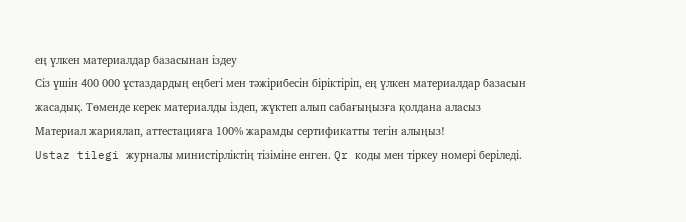ең үлкен материалдар базасынан іздеу
Сіз үшін 400 000 ұстаздардың еңбегі мен тәжірибесін біріктіріп, ең үлкен материалдар базасын жасадық. Төменде керек материалды іздеп, жүктеп алып сабағыңызға қолдана аласыз
Материал жариялап, аттестацияға 100% жарамды сертификатты тегін алыңыз!
Ustaz tilegi журналы министірліктің тізіміне енген. Qr коды мен тіркеу номері беріледі.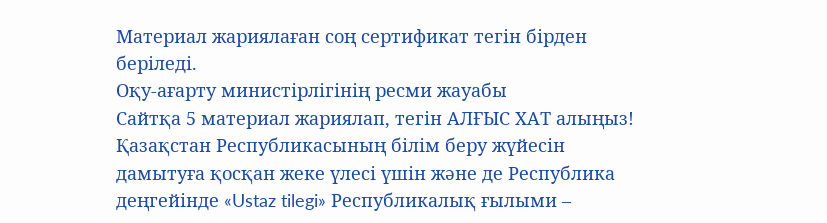Материал жариялаған соң сертификат тегін бірден беріледі.
Оқу-ағарту министірлігінің ресми жауабы
Сайтқа 5 материал жариялап, тегін АЛҒЫС ХАТ алыңыз!
Қазақстан Республикасының білім беру жүйесін дамытуға қосқан жеке үлесі үшін және де Республика деңгейінде «Ustaz tilegi» Республикалық ғылыми –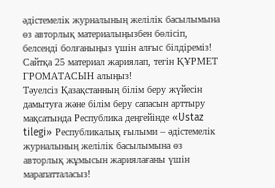әдістемелік журналының желілік басылымына өз авторлық материалыңызбен бөлісіп, белсенді болғаныңыз үшін алғыс білдіреміз!
Сайтқа 25 материал жариялап, тегін ҚҰРМЕТ ГРОМАТАСЫН алыңыз!
Тәуелсіз Қазақстанның білім беру жүйесін дамытуға және білім беру сапасын арттыру мақсатында Республика деңгейінде «Ustaz tilegi» Республикалық ғылыми – әдістемелік журналының желілік басылымына өз авторлық жұмысын жариялағаны үшін марапатталасыз!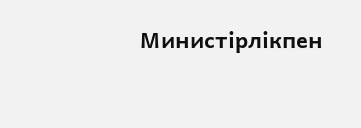Министірлікпен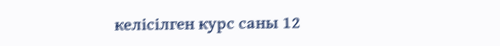келісілген курс саны 12